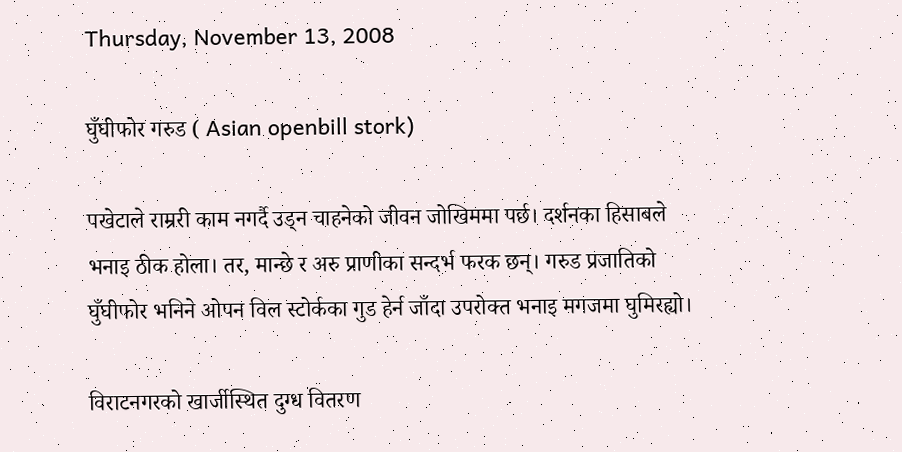Thursday, November 13, 2008

घुँघीफोर गरुड ( Asian openbill stork)

पखेटाले राम्ररी काम नगर्दै उड्न चाहनेको जीवन जोखिममा पर्छ। दर्शनका हिसाबले भनाइ ठीक होला। तर, मान्छे र अरु प्राणीका सन्दर्भ फरक छन्। गरुड प्रजातिको घुँघीफोर भनिने ओपन विल स्टोर्कका गुड हेर्न जाँदा उपरोक्त भनाइ मगजमा घुमिरह्यो।

विराटनगरको खार्जीस्थित दुग्ध वितरण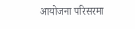आयोजना परिसरमा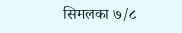सिमलका ७/८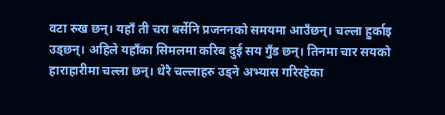वटा रुख छन्। यहाँ ती चरा बर्सेनि प्रजननको समयमा आउँछन्। चल्ला हुर्काइ उड्छन्। अहिले यहाँका सिमलमा करिब दुई सय गुँड छन्। तिनमा चार सयको हाराहारीमा चल्ला छन्। धेरै चल्लाहरु उड्ने अभ्यास गरिरहेका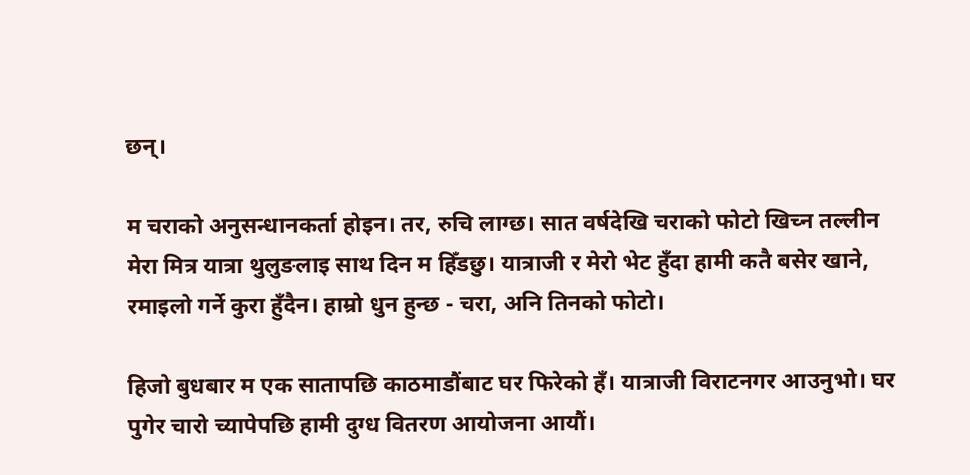छन्।

म चराको अनुसन्धानकर्ता होइन। तर, रुचि लाग्छ। सात वर्षदेखि चराको फोटो खिच्न तल्लीन मेरा मित्र यात्रा थुलुङलाइ साथ दिन म हिँडछु। यात्राजी र मेरो भेट हुँदा हामी कतै बसेर खाने, रमाइलो गर्ने कुरा हुँदैन। हाम्रो धुन हुन्छ - चरा, अनि तिनको फोटो।

हिजो बुधबार म एक सातापछि काठमाडौंबाट घर फिरेको हँ। यात्राजी विराटनगर आउनुभो। घर पुगेर चारो च्यापेपछि हामी दुग्ध वितरण आयोजना आयौं।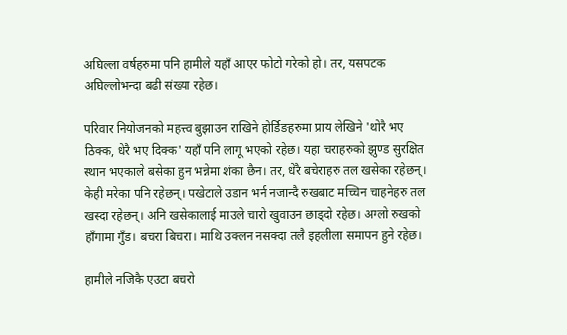अघिल्ला वर्षहरुमा पनि हामीले यहाँ आएर फोटो गरेको हो। तर, यसपटक अघिल्लोभन्दा बढी संख्या रहेछ।

परिवार नियोजनको महत्त्व बुझाउन राखिने होर्डिङहरुमा प्राय लेखिने 'थोरै भए ठिक्क, धेरै भए दिक्क' यहाँ पनि लागू भएको रहेछ। यहा चराहरुको झुण्ड सुरक्षित स्थान भएकाले बसेका हुन भन्नेमा शंका छैन। तर, धेरै बचेराहरु तल खसेका रहेछन्। केही मरेका पनि रहेछन्। पखेटाले उडान भर्न नजान्दै रुखबाट मच्चिन चाहनेहरु तल खस्दा रहेछन्। अनि खसेकालाई माउले चारो खुवाउन छाड्दो रहेछ। अग्लो रुखको हाँगामा गुँड। बचरा बिचरा। माथि उक्लन नसक्दा तलै इहलीला समापन हुने रहेछ।

हामीले नजिकै एउटा बचरो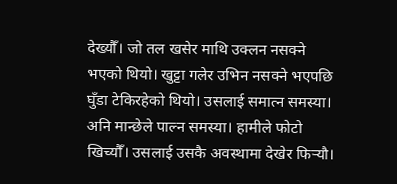देख्यौँ। जो तल खसेर माथि उक्लन नसक्ने भएको थियो। खुट्टा गलेर उभिन नसक्ने भएपछि घुँडा टेकिरहेको थियो। उसलाई समात्न समस्या। अनि मान्छेले पाल्न समस्या। हामीले फोटो खिच्यौँ। उसलाई उसकै अवस्थामा देखेर फिर्‍यौ।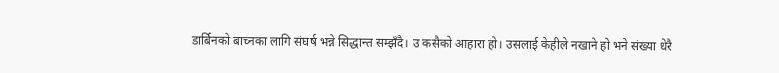डार्बिनको बाच्नका लागि संघर्ष भन्ने सिद्धान्त सम्झँदै। उ कसैको आहारा हो। उसलाई केहीले नखाने हो भने संख्या धेरै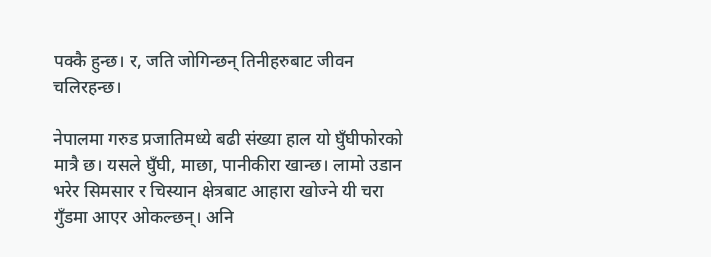पक्कै हुन्छ। र, जति जोगिन्छन् तिनीहरुबाट जीवन चलिरहन्छ।

नेपालमा गरुड प्रजातिमध्ये बढी संख्या हाल यो घुँघीफोरको मात्रै छ। यसले घुँघी, माछा, पानीकीरा खान्छ। लामो उडान भरेर सिमसार र चिस्यान क्षेत्रबाट आहारा खोज्ने यी चरा गुँडमा आएर ओकल्छन्। अनि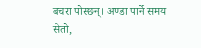बचरा पोस्छन्। अण्डा पार्ने समय सेतो,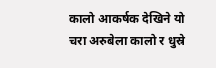कालो आकर्षक देखिने यो चरा अरुबेला कालो र धुस्रे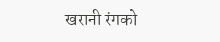खरानी रंगको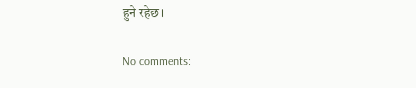हुने रहेछ।

No comments: